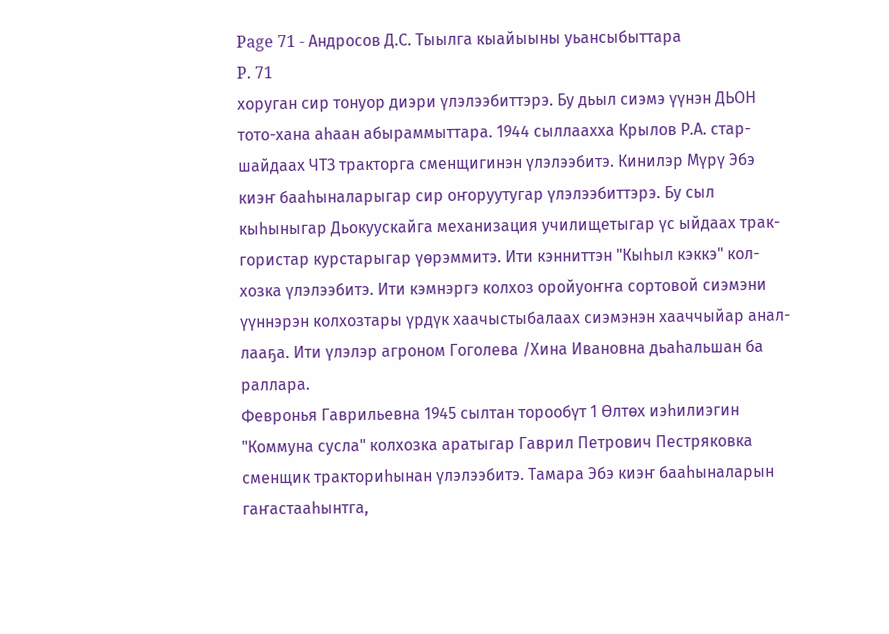Page 71 - Андросов Д.С. Тыылга кыайыыны уьансыбыттара
P. 71
хоруган сир тонуор диэри үлэлээбиттэрэ. Бу дьыл сиэмэ үүнэн ДЬОН
тото-хана аһаан абыраммыттара. 1944 сыллаахха Крылов Р.А. стар-
шайдаах ЧТЗ тракторга сменщигинэн үлэлээбитэ. Кинилэр Мүрү Эбэ
киэҥ бааһыналарыгар сир оҥоруутугар үлэлээбиттэрэ. Бу сыл
кыһыныгар Дьокуускайга механизация училищетыгар үс ыйдаах трак-
гористар курстарыгар үөрэммитэ. Ити кэнниттэн "Кыһыл кэккэ" кол-
хозка үлэлээбитэ. Ити кэмнэргэ колхоз оройуоҥҥа сортовой сиэмэни
үүннэрэн колхозтары үрдүк хаачыстыбалаах сиэмэнэн хааччыйар анал-
лааҕа. Ити үлэлэр агроном Гоголева /Хина Ивановна дьаһальшан ба
раллара.
Февронья Гаврильевна 1945 сылтан торообүт 1 Өлтөх иэһилиэгин
"Коммуна сусла" колхозка аратыгар Гаврил Петрович Пестряковка
сменщик тракториһынан үлэлээбитэ. Тамара Эбэ киэҥ бааһыналарын
гаҥастааһынтга,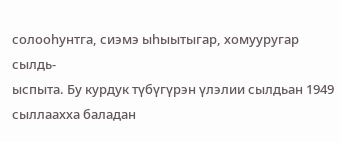солооһунтга, сиэмэ ыһыытыгар, хомууругар сылдь-
ыспыта. Бу курдук түбүгүрэн үлэлии сылдьан 1949 сыллаахха баладан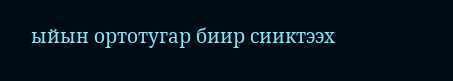ыйын ортотугар биир сииктээх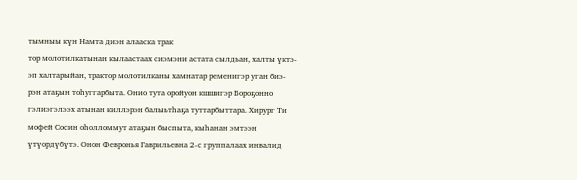тымныы күн Намта диэн алааска трак
тор молотилкатынан кылаастаах сиэмэни астата сылдьан, халты үктэ-
эп халтарыйан, трактор молотилканы хамнатар ременигэр уган биэ-
рэн атаҕын тоһуггарбыта. Онио тута оройуон кшшигэр Бороҕонно
гэлиэгэлээх атынан киллэрэн балыьтһаҕа туттарбыттара. Хирург Ти
мофей Сосин оһолломмут атаҕын быспыта, кыһанан эмтээн
үтүордүбүтэ. Онон Февронья Гаврильевна 2-с группалаах инвалид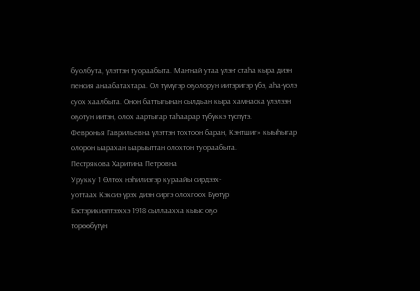буолбута, үлэттэн туораабыта. Маҥнай утаа үлэҥ стаһа кыра диэн
пенсия анаабатахтара. Ол түмүгэр оҕолорун иитэригэр үбэ, аһа-үолэ
суох хаалбыта. Онон баттыгынан сылдьан кыра хамнаска үлэлээн
оҕотун иитэн, олох аартыгар таһаарар түбүккэ түспүтэ.
Февронья Гаврильевна үлэттэн тохтоон баран, Кэнтшиг» кыыһыгар
олорон ыарахан ыарыыттан олохтон туораабыта.
Пестрякова Харитина Петровна
Урукку 1 Өлтөх нэһилиэгэр кураайы сирдээх-
уоттаах Кэксиэ үрэх диэн сиргэ олохгоох Бүөтүр
Бэстэрикиэптээххэ 1918 сыллаахха кыыс оҕо
торөөбүтүн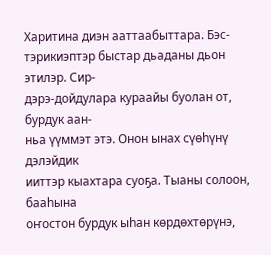Харитина диэн ааттаабыттара. Бэс-
тэрикиэптэр быстар дьаданы дьон этилэр. Сир-
дэрэ-дойдулара кураайы буолан от, бурдук аан-
ньа үүммэт этэ. Онон ынах сүөһүнү дэлэйдик
ииттэр кыахтара суоҕа. Тыаны солоон, бааһына
оҥостон бурдук ыһан көрдөхтөрүнэ,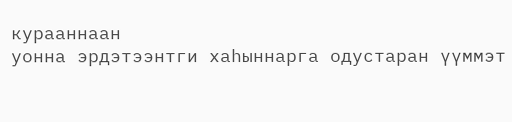курааннаан
уонна эрдэтээнтги хаһыннарга одустаран үүммэт